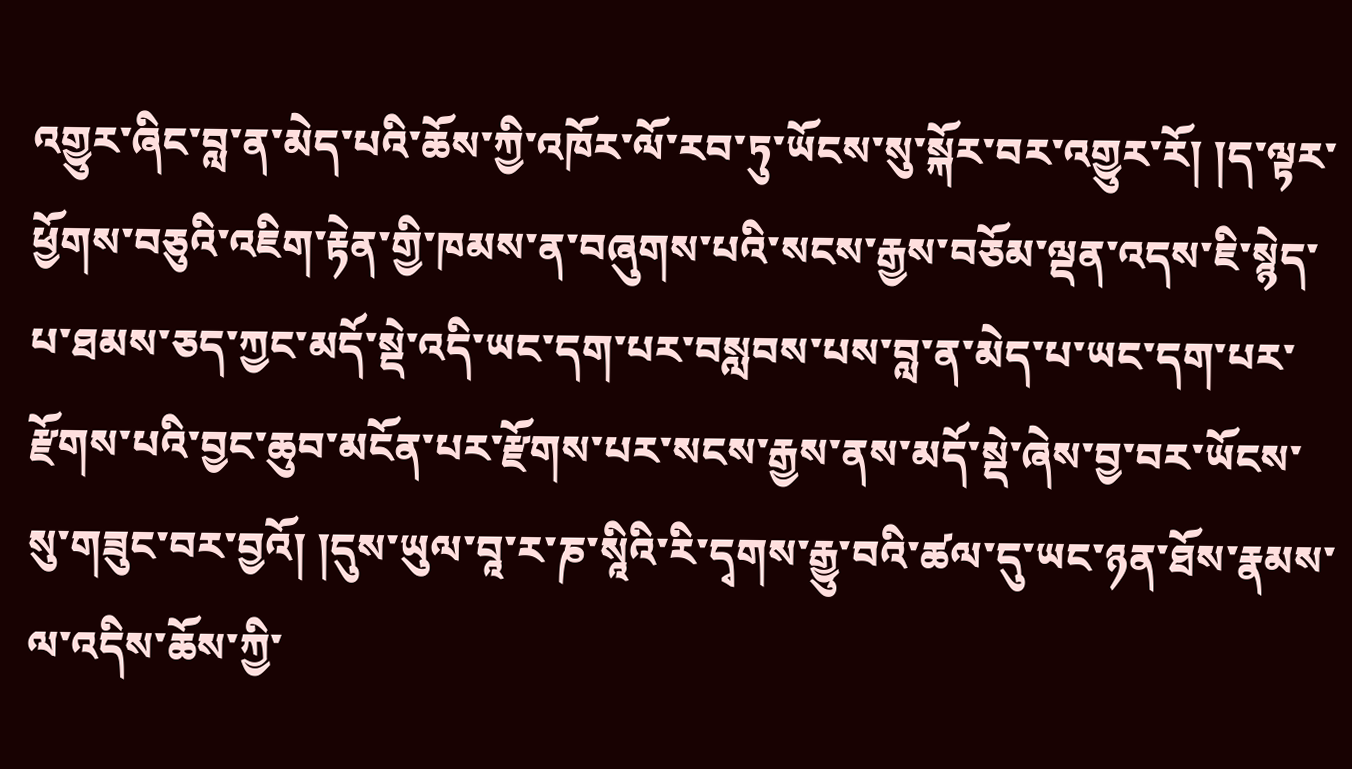འགྱུར་ཞིང་བླ་ན་མེད་པའི་ཆོས་ཀྱི་འཁོར་ལོ་རབ་ཏུ་ཡོངས་སུ་སྐོར་བར་འགྱུར་རོ། །ད་ལྟར་ཕྱོགས་བཅུའི་འཇིག་རྟེན་གྱི་ཁམས་ན་བཞུགས་པའི་སངས་རྒྱས་བཅོམ་ལྡན་འདས་ཇི་སྙེད་པ་ཐམས་ཅད་ཀྱང་མདོ་སྡེ་འདི་ཡང་དག་པར་བསླབས་པས་བླ་ན་མེད་པ་ཡང་དག་པར་རྫོགས་པའི་བྱང་ཆུབ་མངོན་པར་རྫོགས་པར་སངས་རྒྱས་ནས་མདོ་སྡེ་ཞེས་བྱ་བར་ཡོངས་སུ་གཟུང་བར་བྱའོ། །དུས་ཡུལ་བཱ་ར་ཎ་སཱིའི་རི་དྭགས་རྒྱུ་བའི་ཚལ་དུ་ཡང་ཉན་ཐོས་རྣམས་ལ་འདིས་ཆོས་ཀྱི་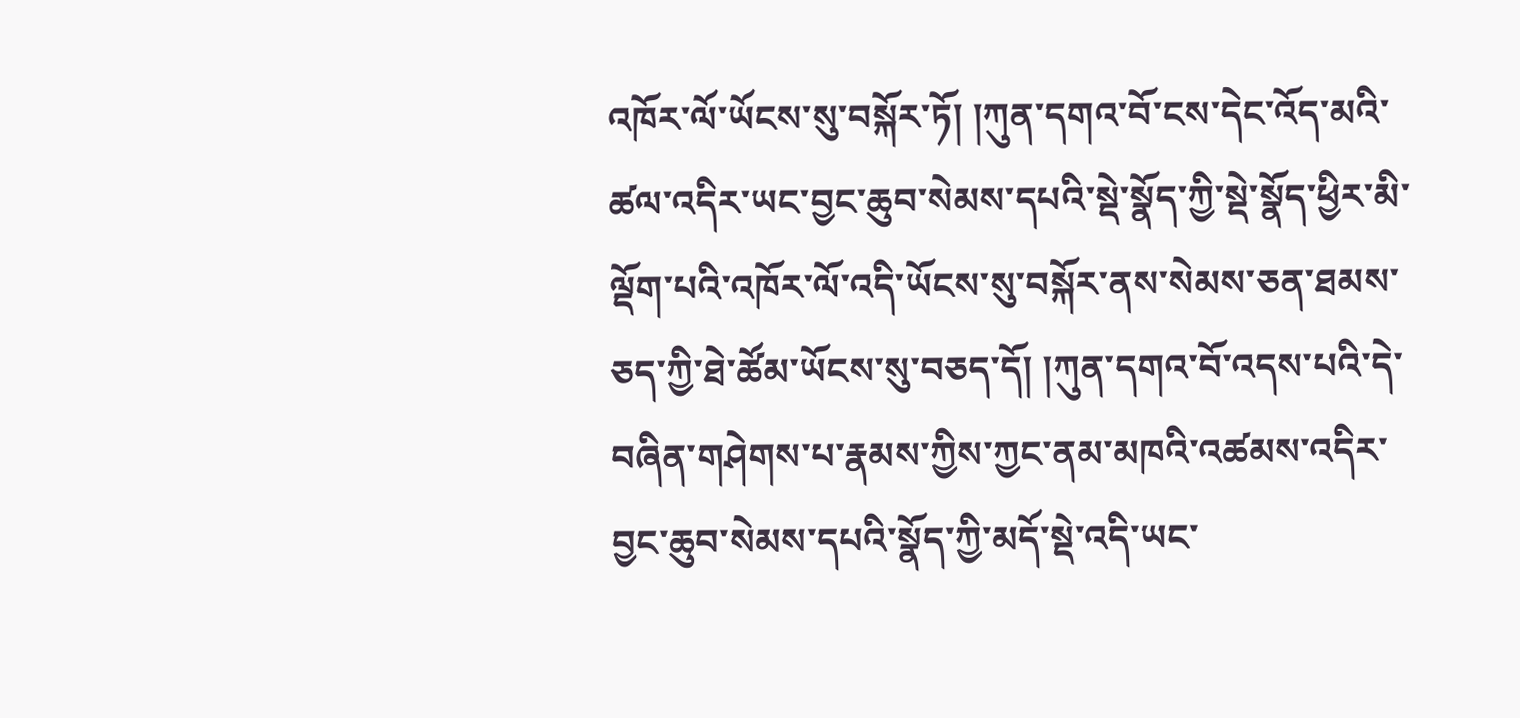འཁོར་ལོ་ཡོངས་སུ་བསྐོར་ཏོ། །ཀུན་དགའ་བོ་ངས་དེང་འོད་མའི་ཚལ་འདིར་ཡང་བྱང་ཆུབ་སེམས་དཔའི་སྡེ་སྣོད་ཀྱི་སྡེ་སྣོད་ཕྱིར་མི་ལྡོག་པའི་འཁོར་ལོ་འདི་ཡོངས་སུ་བསྐོར་ནས་སེམས་ཅན་ཐམས་ཅད་ཀྱི་ཐེ་ཚོམ་ཡོངས་སུ་བཅད་དོ། །ཀུན་དགའ་བོ་འདས་པའི་དེ་བཞིན་གཤེགས་པ་རྣམས་ཀྱིས་ཀྱང་ནམ་མཁའི་འཚམས་འདིར་བྱང་ཆུབ་སེམས་དཔའི་སྣོད་ཀྱི་མདོ་སྡེ་འདི་ཡང་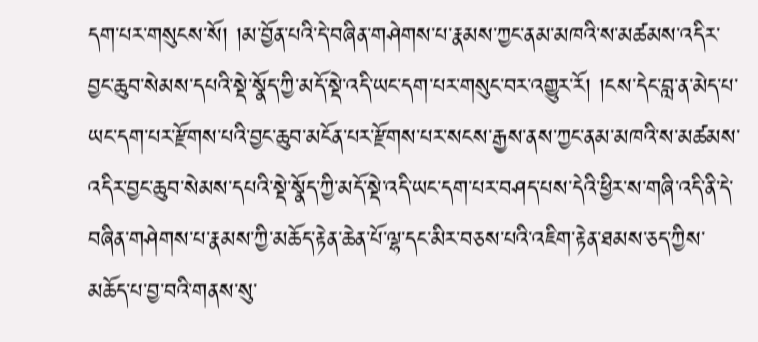དག་པར་གསུངས་སོ། །མ་བྱོན་པའི་དེ་བཞིན་གཤེགས་པ་རྣམས་ཀྱང་ནམ་མཁའི་ས་མཚམས་འདིར་བྱང་ཆུབ་སེམས་དཔའི་སྡེ་སྣོད་ཀྱི་མདོ་སྡེ་འདི་ཡང་དག་པར་གསུང་བར་འགྱུར་རོ། །ངས་དེང་བླ་ན་མེད་པ་ཡང་དག་པར་རྫོགས་པའི་བྱང་ཆུབ་མངོན་པར་རྫོགས་པར་སངས་རྒྱས་ནས་ཀྱང་ནམ་མཁའི་ས་མཚམས་འདིར་བྱང་ཆུབ་སེམས་དཔའི་སྡེ་སྣོད་ཀྱི་མདོ་སྡེ་འདི་ཡང་དག་པར་བཤད་པས་དེའི་ཕྱིར་ས་གཞི་འདི་ནི་དེ་བཞིན་གཤེགས་པ་རྣམས་ཀྱི་མཆོད་རྟེན་ཆེན་པོ་ལྷ་དང་མིར་བཅས་པའི་འཇིག་རྟེན་ཐམས་ཅད་ཀྱིས་མཆོད་པ་བྱ་བའི་གནས་སུ་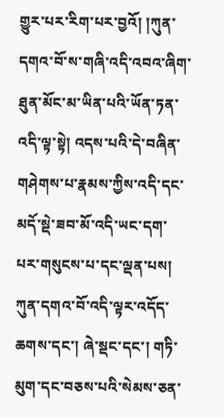གྱུར་པར་རིག་པར་བྱའོ། །ཀུན་དགའ་བོ་ས་གཞི་འདི་འབའ་ཞིག་ཐུན་མོང་མ་ཡིན་པའི་ཡོན་ཏན་འདི་ལྟ་སྟེ། འདས་པའི་དེ་བཞིན་གཤེགས་པ་རྣམས་ཀྱིས་འདི་དང་མདོ་སྡེ་ཟབ་མོ་འདི་ཡང་དག་པར་གསུངས་པ་དང་ལྡན་པས། ཀུན་དགའ་བོ་འདི་ལྟར་འདོད་ཆགས་དང་། ཞེ་སྡང་དང་། གཏི་མུག་དང་བཅས་པའི་སེམས་ཅན་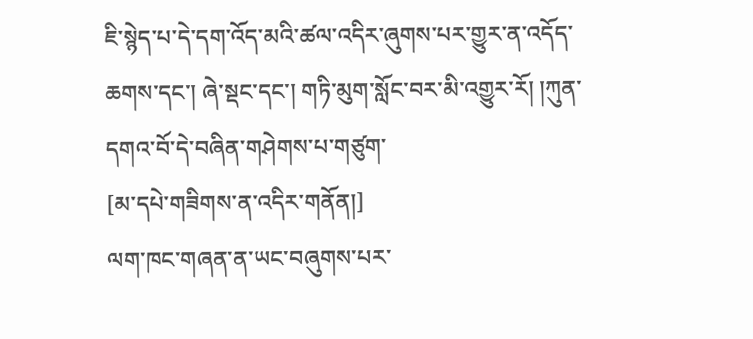ཇི་སྙེད་པ་དེ་དག་འོད་མའི་ཚལ་འདིར་ཞུགས་པར་གྱུར་ན་འདོད་ཆགས་དང་། ཞེ་སྡང་དང་། གཏི་མུག་སློང་བར་མི་འགྱུར་རོ། །ཀུན་དགའ་བོ་དེ་བཞིན་གཤེགས་པ་གཙུག་
[མ་དཔེ་གཟིགས་ན་འདིར་གནོན།]
ལག་ཁང་གཞན་ན་ཡང་བཞུགས་པར་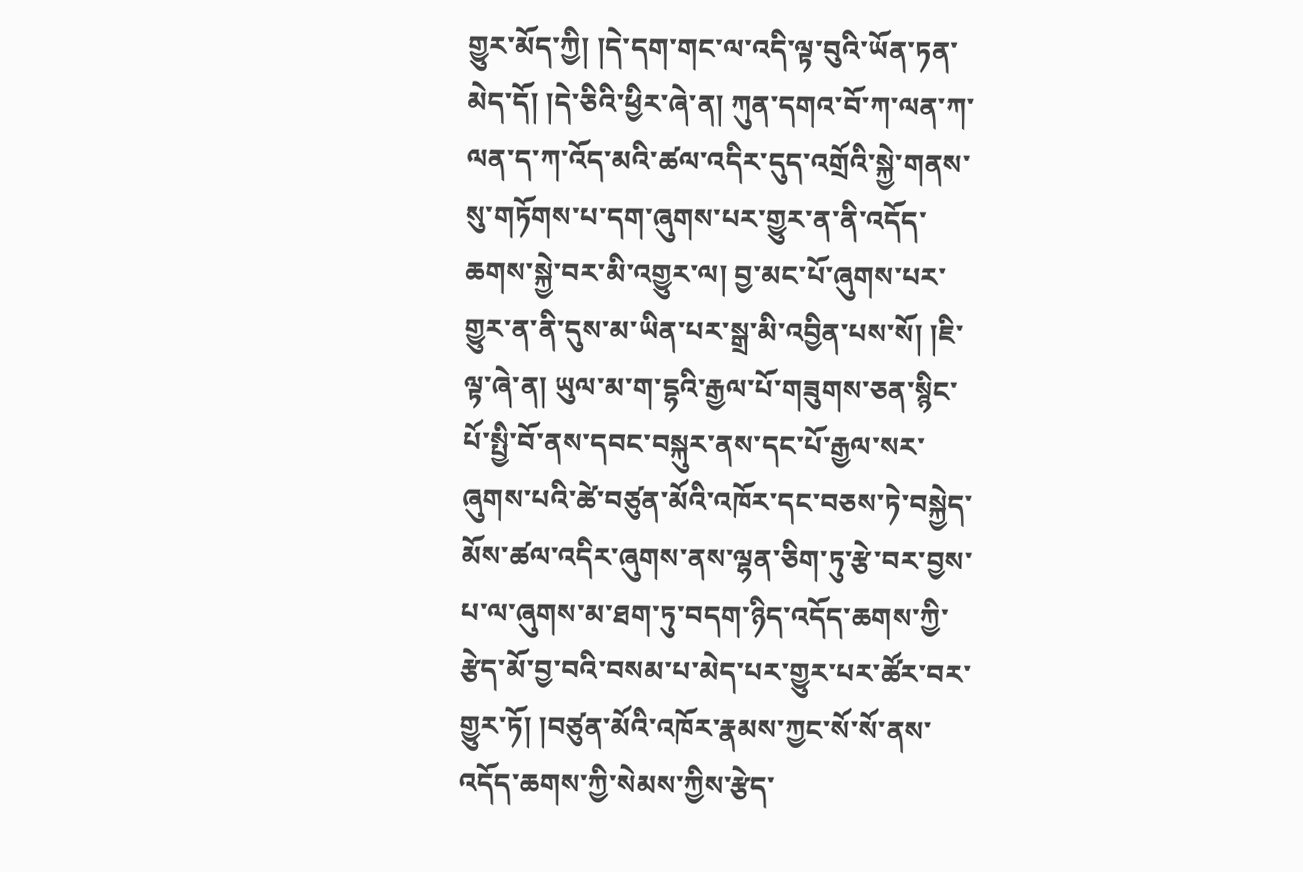གྱུར་མོད་ཀྱི། །དེ་དག་གང་ལ་འདི་ལྟ་བུའི་ཡོན་ཏན་མེད་དོ། །དེ་ཅིའི་ཕྱིར་ཞེ་ན། ཀུན་དགའ་བོ་ཀ་ལན་ཀ་ལན་ད་ཀ་འོད་མའི་ཚལ་འདིར་དུད་འགྲོའི་སྐྱེ་གནས་སུ་གཏོགས་པ་དག་ཞུགས་པར་གྱུར་ན་ནི་འདོད་ཆགས་སྐྱེ་བར་མི་འགྱུར་ལ། བྱ་མང་པོ་ཞུགས་པར་གྱུར་ན་ནི་དུས་མ་ཡིན་པར་སྒྲ་མི་འབྱིན་པས་སོ། །ཇི་ལྟ་ཞེ་ན། ཡུལ་མ་ག་དྷའི་རྒྱལ་པོ་གཟུགས་ཅན་སྙིང་པོ་སྤྱི་བོ་ནས་དབང་བསྐུར་ནས་དང་པོ་རྒྱལ་སར་ཞུགས་པའི་ཚེ་བཙུན་མོའི་འཁོར་དང་བཅས་ཏེ་བསྐྱེད་མོས་ཚལ་འདིར་ཞུགས་ནས་ལྷན་ཅིག་ཏུ་རྩེ་བར་བྱས་པ་ལ་ཞུགས་མ་ཐག་ཏུ་བདག་ཉིད་འདོད་ཆགས་ཀྱི་རྩེད་མོ་བྱ་བའི་བསམ་པ་མེད་པར་གྱུར་པར་ཚོར་བར་གྱུར་ཏོ། །བཙུན་མོའི་འཁོར་རྣམས་ཀྱང་སོ་སོ་ནས་འདོད་ཆགས་ཀྱི་སེམས་ཀྱིས་རྩེད་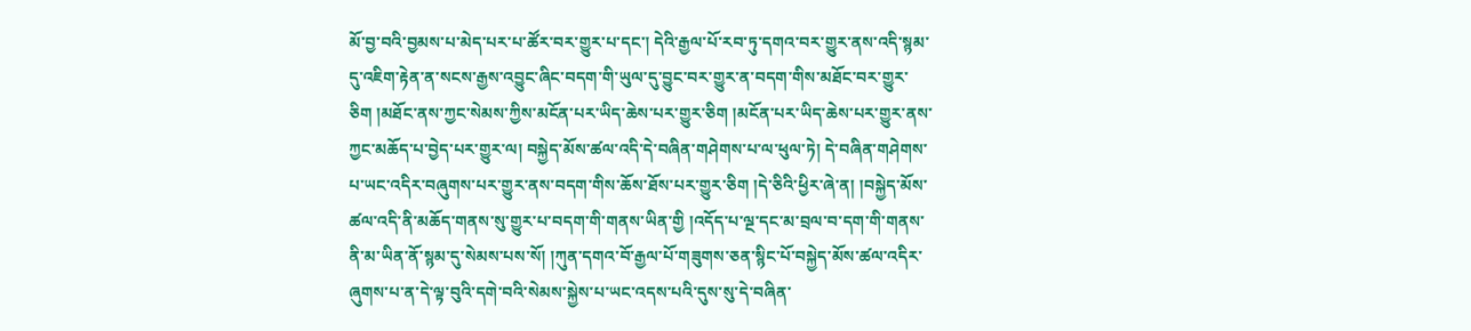མོ་བྱ་བའི་བྱམས་པ་མེད་པར་པ་ཚོར་བར་གྱུར་པ་དང་། དེའི་རྒྱལ་པོ་རབ་ཏུ་དགའ་བར་གྱུར་ནས་འདི་སྙམ་དུ་འཇིག་རྟེན་ན་སངས་རྒྱས་འབྱུང་ཞིང་བདག་གི་ཡུལ་དུ་བྱུང་བར་གྱུར་ན་བདག་གིས་མཐོང་བར་གྱུར་ཅིག །མཐོང་ནས་ཀྱང་སེམས་ཀྱིས་མངོན་པར་ཡིད་ཆེས་པར་གྱུར་ཅིག །མངོན་པར་ཡིད་ཆེས་པར་གྱུར་ནས་ཀྱང་མཆོད་པ་བྱེད་པར་གྱུར་ལ། བསྐྱེད་མོས་ཚལ་འདི་དེ་བཞིན་གཤེགས་པ་ལ་ཕུལ་ཏེ། དེ་བཞིན་གཤེགས་པ་ཡང་འདིར་བཞུགས་པར་གྱུར་ནས་བདག་གིས་ཆོས་ཐོས་པར་གྱུར་ཅིག །དེ་ཅིའི་ཕྱིར་ཞེ་ན། །བསྐྱེད་མོས་ཚལ་འདི་ནི་མཆོད་གནས་སུ་གྱུར་པ་བདག་གི་གནས་ཡིན་གྱི །འདོད་པ་ལྔ་དང་མ་བྲལ་བ་དག་གི་གནས་ནི་མ་ཡིན་ནོ་སྙམ་དུ་སེམས་པས་སོ། །ཀུན་དགའ་བོ་རྒྱལ་པོ་གཟུགས་ཅན་སྙིང་པོ་བསྐྱེད་མོས་ཚལ་འདིར་ཞུགས་པ་ན་དེ་ལྟ་བུའི་དགེ་བའི་སེམས་སྐྱེས་པ་ཡང་འདས་པའི་དུས་སུ་དེ་བཞིན་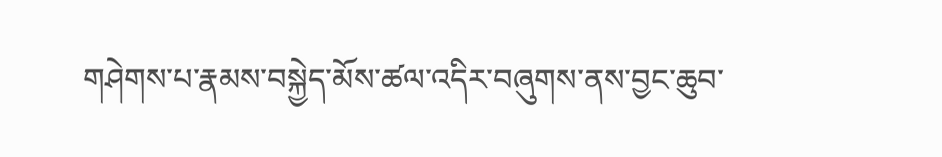གཤེགས་པ་རྣམས་བསྐྱེད་མོས་ཚལ་འདིར་བཞུགས་ནས་བྱང་ཆུབ་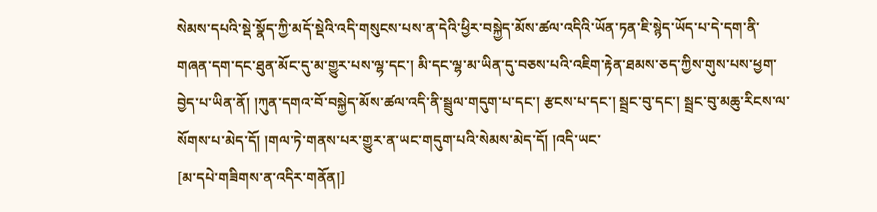སེམས་དཔའི་སྡེ་སྣོད་ཀྱི་མདོ་སྡེའི་འདི་གསུངས་པས་ན་དེའི་ཕྱིར་བསྐྱེད་མོས་ཚལ་འདིའི་ཡོན་ཏན་ཇི་སྙེད་ཡོད་པ་དེ་དག་ནི་གཞན་དག་དང་ཐུན་མོང་དུ་མ་གྱུར་པས་ལྷ་དང་། མི་དང་ལྷ་མ་ཡིན་དུ་བཅས་པའི་འཇིག་རྟེན་ཐམས་ཅད་ཀྱིས་གུས་པས་ཕྱག་བྱེད་པ་ཡིན་ནོ། །ཀུན་དགའ་བོ་བསྐྱེད་མོས་ཚལ་འདི་ནི་སྦྲུལ་གདུག་པ་དང་། རྩངས་པ་དང་། སྦྲང་བུ་དང་། སྦྲང་བུ་མཆུ་རིངས་ལ་སོགས་པ་མེད་དོ། །གལ་ཏེ་གནས་པར་གྱུར་ན་ཡང་གདུག་པའི་སེམས་མེད་དོ། །འདི་ཡང་
[མ་དཔེ་གཟིགས་ན་འདིར་གནོན།]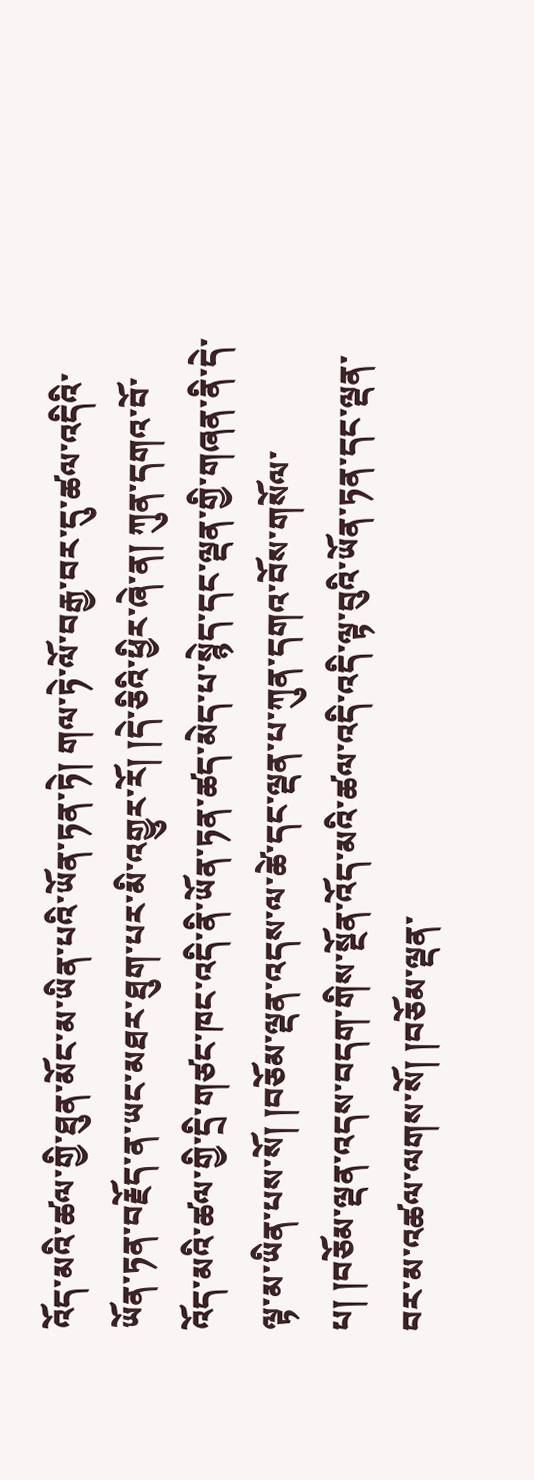འོད་མའི་ཚལ་གྱི་ཐུན་མོང་མ་ཡིན་པའི་ཡོན་ཏན་ཏེ། གལ་ཏེ་ལོ་བརྒྱ་བར་དུ་ཚལ་འདིའི་ཡོན་ཏན་བརྗོད་ན་ཡང་མཐར་ཐུག་པར་མི་འགྱུར་རོ། །དེ་ཅིའི་ཕྱིར་ཞེ་ན། ཀུན་དགའ་བོ་འོད་མའི་ཚལ་གྱི་དྲི་གཙང་ཁང་འདི་ནི་ཡོན་ཏན་ཚད་མེད་པ་སྙེད་དང་ལྡན་གྱི་གཞན་ནི་དེ་ལྟ་མ་ཡིན་པས་སོ། །བཅོམ་ལྡན་འདས་ལ་ཚེ་དང་ལྡན་པ་ཀུན་དགའ་བོས་གསོལ་པ། །བཅོམ་ལྡན་འདས་བདག་གིས་སྔོན་འོད་མའི་ཚལ་འདི་འདི་ལྟ་བུའི་ཡོན་ཏན་དང་ལྡན་བར་མ་འཚལ་ལགས་སོ། །བཅོམ་ལྡན་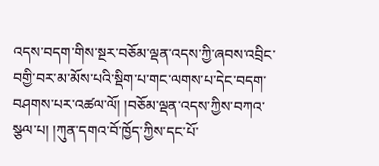འདས་བདག་གིས་སྔར་བཅོམ་ལྡན་འདས་ཀྱི་ཞབས་འབྲིང་བགྱི་བར་མ་མོས་པའི་སྡིག་པ་གང་ལགས་པ་དེང་བདག་བཤགས་པར་འཚལ་ལོ། །བཅོམ་ལྡན་འདས་ཀྱིས་བཀའ་སྩལ་པ། །ཀུན་དགའ་བོ་ཁྱོད་ཀྱིས་དང་པོ་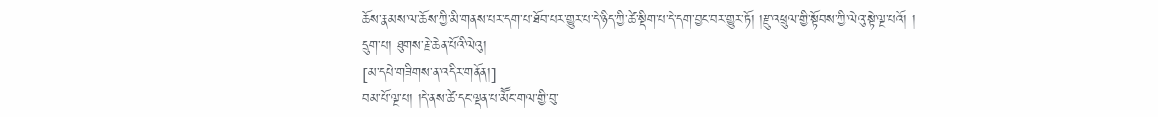ཆོས་རྣམས་ལ་ཆོས་ཀྱི་མི་གནས་པར་དག་པ་ཐོབ་པར་གྱུར་པ་དེ་ཉིད་ཀྱི་ཚེ་སྡིག་པ་དེ་དག་བྱང་བར་གྱུར་ཏོ། །རྫུ་འཕྲུལ་གྱི་སྟོབས་ཀྱི་ལེའུ་སྟེ་ལྔ་པའོ། །
དྲུག་པ། ཐུགས་རྗེ་ཆེན་པོའི་ལེའུ།
[མ་དཔེ་གཟིགས་ན་འདིར་གནོན།]
བམ་པོ་ལྔ་པ། །དེ་ནས་ཚེ་དང་ལྡན་པ་མཽང་གལ་གྱི་བུ་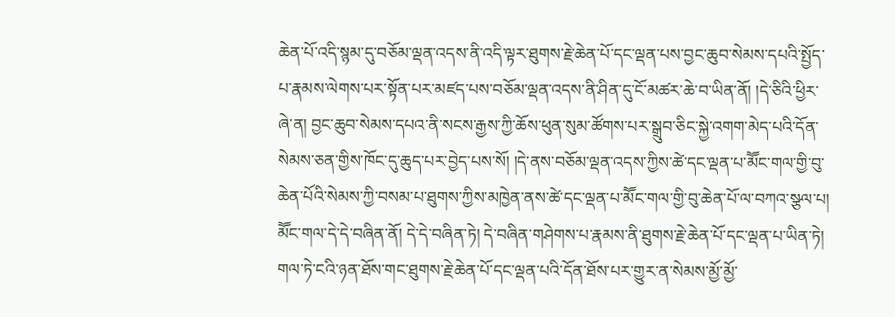ཆེན་པོ་འདི་སྙམ་དུ་བཅོམ་ལྡན་འདས་ནི་འདི་ལྟར་ཐུགས་རྗེ་ཆེན་པོ་དང་ལྡན་པས་བྱང་ཆུབ་སེམས་དཔའི་སྤྱོད་པ་རྣམས་ལེགས་པར་སྟོན་པར་མཛད་པས་བཅོམ་ལྡན་འདས་ནི་ཤིན་དུ་ངོ་མཚར་ཆེ་བ་ཡིན་ནོ། །དེ་ཅིའི་ཕྱིར་ཞེ་ན། བྱང་ཆུབ་སེམས་དཔའ་ནི་སངས་རྒྱས་ཀྱི་ཆོས་ཕུན་སུམ་ཚོགས་པར་སྒྲུབ་ཅིང་སྐྱེ་འགག་མེད་པའི་དོན་སེམས་ཅན་གྱིས་ཁོང་དུ་ཆུད་པར་བྱེད་པས་སོ། །དེ་ནས་བཅོམ་ལྡན་འདས་ཀྱིས་ཚེ་དང་ལྡན་པ་མཽང་གལ་གྱི་བུ་ཆེན་པོའི་སེམས་ཀྱི་བསམ་པ་ཐུགས་ཀྱིས་མཁྱེན་ནས་ཚེ་དང་ལྡན་པ་མཽང་གལ་གྱི་བུ་ཆེན་པོ་ལ་བཀའ་སྩལ་པ། མཽང་གལ་དེ་དེ་བཞིན་ནོ། དེ་དེ་བཞིན་ཏེ། དེ་བཞིན་གཤེགས་པ་རྣམས་ནི་ཐུགས་རྗེ་ཆེན་པོ་དང་ལྡན་པ་ཡིན་ཏེ། གལ་ཏེ་ངའི་ཉན་ཐོས་གང་ཐུགས་རྗེ་ཆེན་པོ་དང་ལྡན་པའི་དོན་ཐོས་པར་གྱུར་ན་སེམས་མྱོ་མྱོ་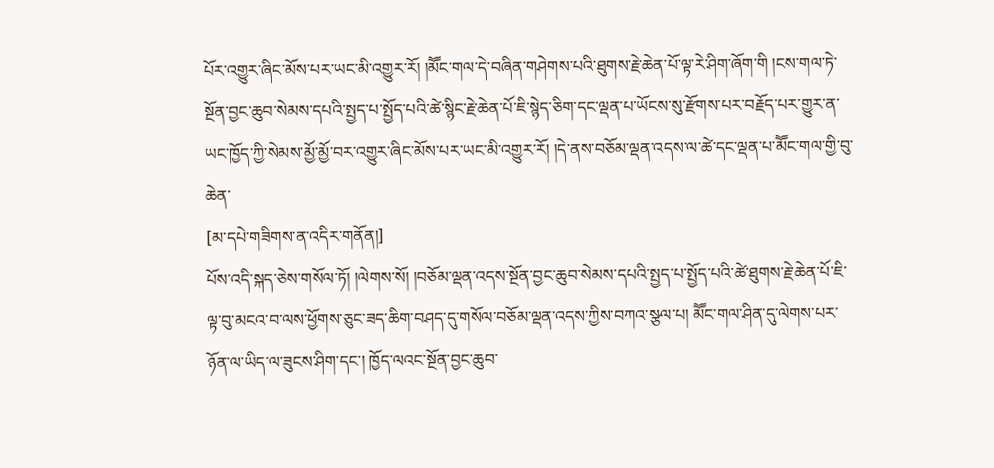པོར་འགྱུར་ཞིང་མོས་པར་ཡང་མི་འགྱུར་རོ། །མཽང་གལ་དེ་བཞིན་གཤེགས་པའི་ཐུགས་རྗེ་ཆེན་པོ་ལྟ་རེ་ཤིག་ཞོག་གི །ངས་གལ་ཏེ་སྔོན་བྱང་ཆུབ་སེམས་དཔའི་སྤྱད་པ་སྤྱོད་པའི་ཚེ་སྙིང་རྗེ་ཆེན་པོ་ཇི་སྙེད་ཅིག་དང་ལྡན་པ་ཡོངས་སུ་རྫོགས་པར་བརྗོད་པར་གྱུར་ན་ཡང་ཁྱོད་ཀྱི་སེམས་མྱོ་མྱོ་བར་འགྱུར་ཞིང་མོས་པར་ཡང་མི་འགྱུར་རོ། །དེ་ནས་བཅོམ་ལྡན་འདས་ལ་ཚེ་དང་ལྡན་པ་མཽང་གལ་གྱི་བུ་ཆེན་
[མ་དཔེ་གཟིགས་ན་འདིར་གནོན།]
པོས་འདི་སྐད་ཅེས་གསོལ་ཏོ། །ལེགས་སོ། །བཅོམ་ལྡན་འདས་སྔོན་བྱང་ཆུབ་སེམས་དཔའི་སྤྱད་པ་སྤྱོད་པའི་ཚེ་ཐུགས་རྗེ་ཆེན་པོ་ཇི་ལྟ་བུ་མངའ་བ་ལས་ཕྱོགས་ཅུང་ཟད་ཆིག་བཤད་དུ་གསོལ་བཅོམ་ལྡན་འདས་ཀྱིས་བཀའ་སྩལ་པ། མཽང་གལ་ཤིན་དུ་ལེགས་པར་ཉོན་ལ་ཡིད་ལ་ཟུངས་ཤིག་དང་། ཁྱོད་ལའང་སྔོན་བྱང་ཆུབ་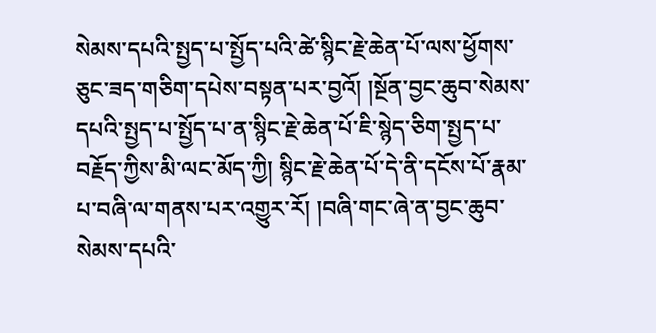སེམས་དཔའི་སྤྱད་པ་སྤྱོད་པའི་ཚེ་སྙིང་རྗེ་ཆེན་པོ་ལས་ཕྱོགས་ཅུང་ཟད་གཅིག་དཔེས་བསྟན་པར་བྱའོ། །སྔོན་བྱང་ཆུབ་སེམས་དཔའི་སྤྱད་པ་སྤྱོད་པ་ན་སྙིང་རྗེ་ཆེན་པོ་ཇི་སྙེད་ཅིག་སྤྱད་པ་བརྗོད་ཀྱིས་མི་ལང་མོད་ཀྱི། སྙིང་རྗེ་ཆེན་པོ་དེ་ནི་དངོས་པོ་རྣམ་པ་བཞི་ལ་གནས་པར་འགྱུར་རོ། །བཞི་གང་ཞེ་ན་བྱང་ཆུབ་སེམས་དཔའི་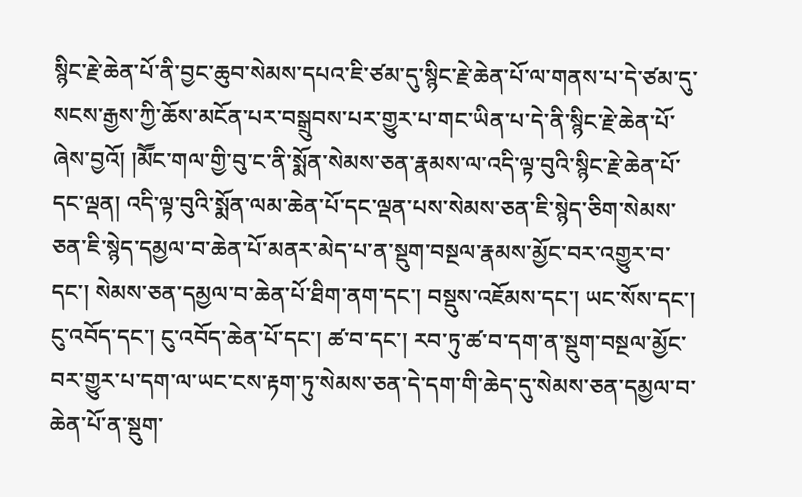སྙིང་རྗེ་ཆེན་པོ་ནི་བྱང་ཆུབ་སེམས་དཔའ་ཇི་ཙམ་དུ་སྙིང་རྗེ་ཆེན་པོ་ལ་གནས་པ་དེ་ཙམ་དུ་སངས་རྒྱས་ཀྱི་ཆོས་མངོན་པར་བསྒྲུབས་པར་གྱུར་པ་གང་ཡིན་པ་དེ་ནི་སྙིང་རྗེ་ཆེན་པོ་ཞེས་བྱའོ། །མཽང་གལ་གྱི་བུ་ང་ནི་སྨོན་སེམས་ཅན་རྣམས་ལ་འདི་ལྟ་བུའི་སྙིང་རྗེ་ཆེན་པོ་དང་ལྡན། འདི་ལྟ་བུའི་སྨོན་ལམ་ཆེན་པོ་དང་ལྡན་པས་སེམས་ཅན་ཇི་སྙེད་ཅིག་སེམས་ཅན་ཇི་སྙེད་དམྱལ་བ་ཆེན་པོ་མནར་མེད་པ་ན་སྡུག་བསྔལ་རྣམས་མྱོང་བར་འགྱུར་བ་དང་། སེམས་ཅན་དམྱལ་བ་ཆེན་པོ་ཐིག་ནག་དང་། བསྡུས་འཇོམས་དང་། ཡང་སོས་དང་། ངུ་འབོད་དང་། ངུ་འབོད་ཆེན་པོ་དང་། ཚ་བ་དང་། རབ་ཏུ་ཚ་བ་དག་ན་སྡུག་བསྔལ་མྱོང་བར་གྱུར་པ་དག་ལ་ཡང་ངས་རྟག་ཏུ་སེམས་ཅན་དེ་དག་གི་ཆེད་དུ་སེམས་ཅན་དམྱལ་བ་ཆེན་པོ་ན་སྡུག་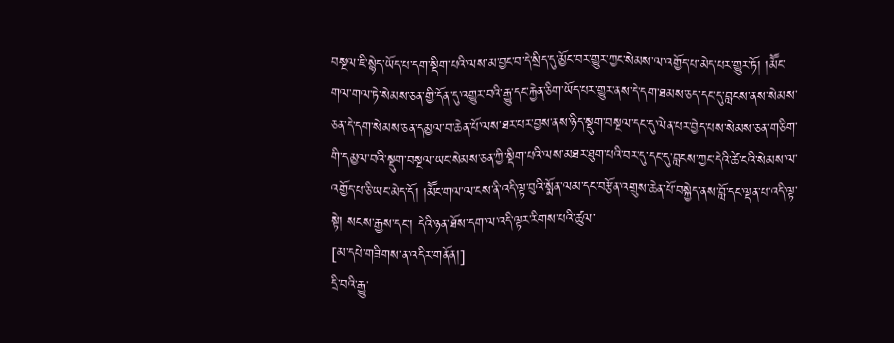བསྔལ་ཇི་སྙེད་ཡོད་པ་དག་སྡིག་པའི་ལས་མ་བྱང་བ་དེ་སྲིད་དུ་མྱོང་བར་གྱུར་ཀྱང་སེམས་ལ་འགྱོད་པ་མེད་པར་གྱུར་ཏོ། །མཽང་གལ་གལ་ཏེ་སེམས་ཅན་གྱི་དོན་དུ་འགྱུར་བའི་རྒྱུ་དང་རྐྱེན་ཅིག་ཡོད་པར་གྱུར་ནས་དེ་དག་ཐམས་ཅད་དང་དུ་བླངས་ནས་སེམས་ཅན་དེ་དག་སེམས་ཅན་དམྱལ་བ་ཆེན་པོ་ལས་ཐར་པར་བྱས་ནས་ཉིད་སྡུག་བསྔལ་དང་དུ་ལེན་པར་བྱེད་པས་སེམས་ཅན་གཅིག་གི་དམྱལ་བའི་སྡུག་བསྔལ་ཡང་སེམས་ཅན་ཀྱི་སྡིག་པའི་ལས་མཐར་ཐུག་པའི་བར་དུ་དང་དུ་བླངས་ཀྱང་དེའི་ཚེ་ངའི་སེམས་ལ་འགྱོད་པ་ཅི་ཡང་མེད་དོ། །མཽང་གལ་ལ་ངས་ནི་འདི་ལྟ་བུའི་སྨོན་ལམ་དང་བརྩོན་འགྲུས་ཆེན་པོ་བསྐྱེད་ནས་བློ་དང་ལྡན་པ་འདི་ལྟ་སྟེ། སངས་རྒྱས་དང་། དེའི་ཉན་ཐོས་དག་ལ་འདི་ལྟར་རིགས་པའི་ཚུལ་
[མ་དཔེ་གཟིགས་ན་འདིར་གནོན།]
དྲི་བའི་རྒྱུ་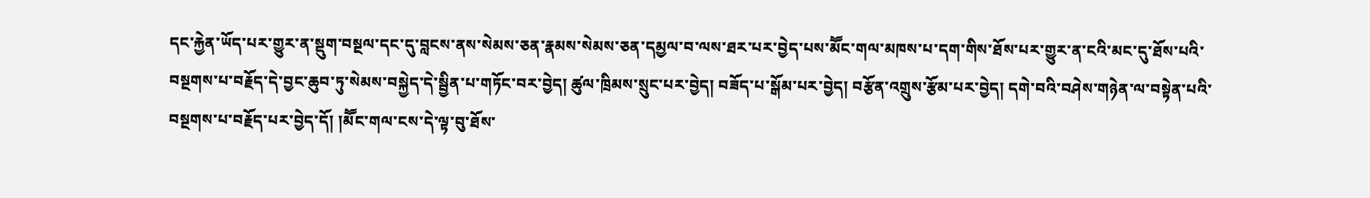དང་རྐྱེན་ཡོད་པར་གྱུར་ན་སྡུག་བསྔལ་དང་དུ་བླངས་ནས་སེམས་ཅན་རྣམས་སེམས་ཅན་དམྱལ་བ་ལས་ཐར་པར་བྱེད་པས་མཽང་གལ་མཁས་པ་དག་གིས་ཐོས་པར་གྱུར་ན་ངའི་མང་དུ་ཐོས་པའི་བསྔགས་པ་བརྗོད་དེ་བྱང་ཆུབ་ཏུ་སེམས་བསྐྱེད་དེ་སྦྱིན་པ་གཏོང་བར་བྱེད། ཚུལ་ཁྲིམས་སྲུང་པར་བྱེད། བཟོད་པ་སྒོམ་པར་བྱེད། བརྩོན་འགྲུས་རྩོམ་པར་བྱེད། དགེ་བའི་བཤེས་གཉེན་ལ་བསྟེན་པའི་བསྔགས་པ་བརྗོད་པར་བྱེད་དོ། །མཽང་གལ་ངས་དེ་ལྟ་བུ་ཐོས་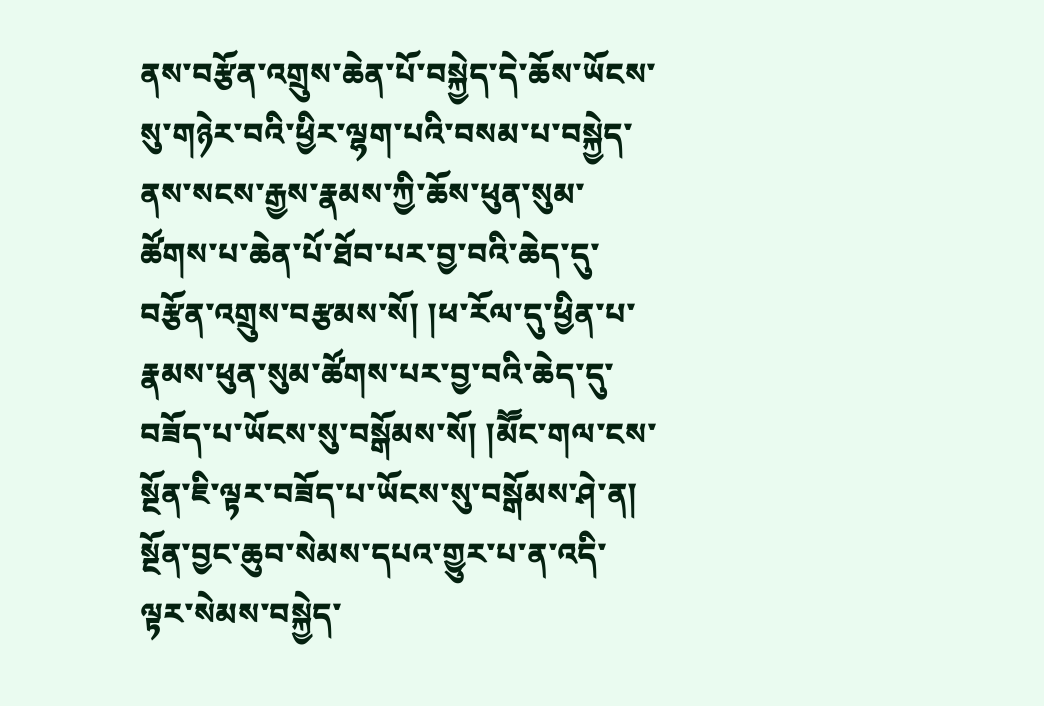ནས་བརྩོན་འགྲུས་ཆེན་པོ་བསྐྱེད་དེ་ཆོས་ཡོངས་སུ་གཉེར་བའི་ཕྱིར་ལྷག་པའི་བསམ་པ་བསྐྱེད་ནས་སངས་རྒྱས་རྣམས་ཀྱི་ཆོས་ཕུན་སུམ་ཚོགས་པ་ཆེན་པོ་ཐོབ་པར་བྱ་བའི་ཆེད་དུ་བརྩོན་འགྲུས་བརྩམས་སོ། །ཕ་རོལ་དུ་ཕྱིན་པ་རྣམས་ཕུན་སུམ་ཚོགས་པར་བྱ་བའི་ཆེད་དུ་བཟོད་པ་ཡོངས་སུ་བསྒོམས་སོ། །མཽང་གལ་ངས་སྔོན་ཇི་ལྟར་བཟོད་པ་ཡོངས་སུ་བསྒོམས་ཤེ་ན། སྔོན་བྱང་ཆུབ་སེམས་དཔའ་གྱུར་པ་ན་འདི་ལྟར་སེམས་བསྐྱེད་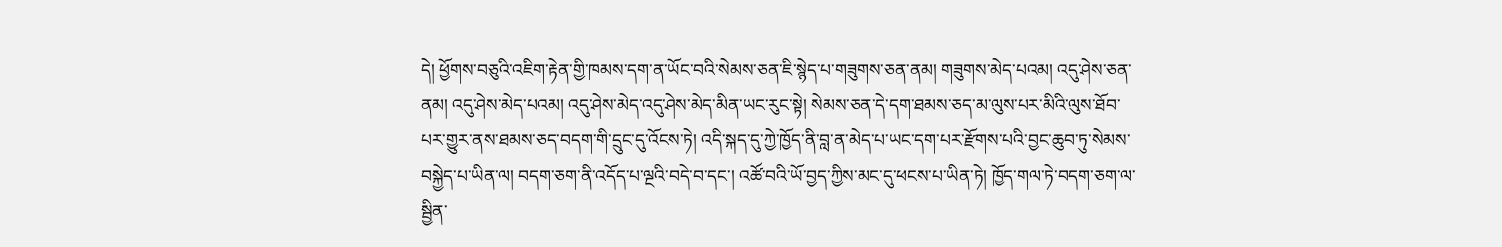དེ། ཕྱོགས་བཅུའི་འཇིག་རྟེན་གྱི་ཁམས་དག་ན་ཡོང་བའི་སེམས་ཅན་ཇི་སྙེད་པ་གཟུགས་ཅན་ནམ། གཟུགས་མེད་པའམ། འདུ་ཤེས་ཅན་ནམ། འདུ་ཤེས་མེད་པའམ། འདུ་ཤེས་མེད་འདུ་ཤེས་མེད་མིན་ཡང་རུང་སྟེ། སེམས་ཅན་དེ་དག་ཐམས་ཅད་མ་ལུས་པར་མིའི་ལུས་ཐོབ་པར་གྱུར་ནས་ཐམས་ཅད་བདག་གི་དྲུང་དུ་འོངས་ཏེ། འདི་སྐད་དུ་ཀྱེ་ཁྱོད་ནི་བླ་ན་མེད་པ་ཡང་དག་པར་རྫོགས་པའི་བྱང་ཆུབ་ཏུ་སེམས་བསྐྱེད་པ་ཡིན་ལ། བདག་ཅག་ནི་འདོད་པ་ལྔའི་བདེ་བ་དང་། འཚོ་བའི་ཡོ་བྱད་ཀྱིས་མང་དུ་ཕངས་པ་ཡིན་ཏེ། ཁྱོད་གལ་ཏེ་བདག་ཅག་ལ་སྦྱིན་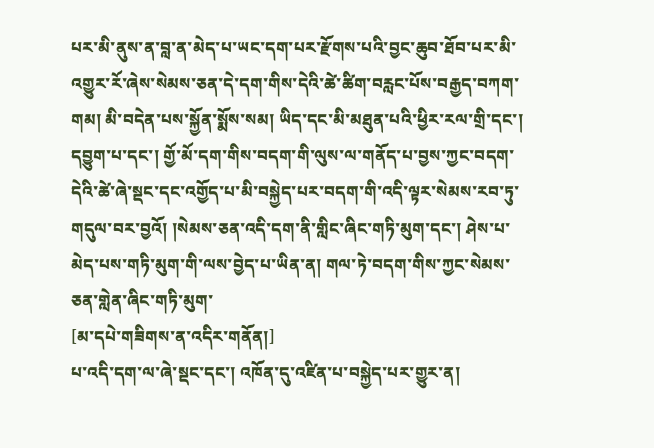པར་མི་ནུས་ན་བླ་ན་མེད་པ་ཡང་དག་པར་རྫོགས་པའི་བྱང་ཆུབ་ཐོབ་པར་མི་འགྱུར་རོ་ཞེས་སེམས་ཅན་དེ་དག་གིས་དེའི་ཚེ་ཚིག་བརླང་པོས་བརྒྱད་བཀག་གམ། མི་བདེན་པས་སྐྱོན་སྨོས་སམ། ཡིད་དང་མི་མཐུན་པའི་ཕྱིར་རལ་གྲི་དང་། དབྱུག་པ་དང་། གྱོ་མོ་དག་གིས་བདག་གི་ལུས་ལ་གནོད་པ་བྱས་ཀྱང་བདག་དེའི་ཚེ་ཞེ་སྡང་དང་འགྱོད་པ་མི་བསྐྱེད་པར་བདག་གི་འདི་ལྟར་སེམས་རབ་ཏུ་གདུལ་བར་བྱའོ། །སེམས་ཅན་འདི་དག་ནི་གླིང་ཞིང་གཏི་མུག་དང་། ཤེས་པ་མེད་པས་གཏི་མུག་གི་ལས་བྱེད་པ་ཡིན་ན། གལ་ཏེ་བདག་གིས་ཀྱང་སེམས་ཅན་གླེན་ཞིང་གཏི་མུག་
[མ་དཔེ་གཟིགས་ན་འདིར་གནོན།]
པ་འདི་དག་ལ་ཞེ་སྡང་དང་། འཁོན་དུ་འཛིན་པ་བསྐྱེད་པར་གྱུར་ན།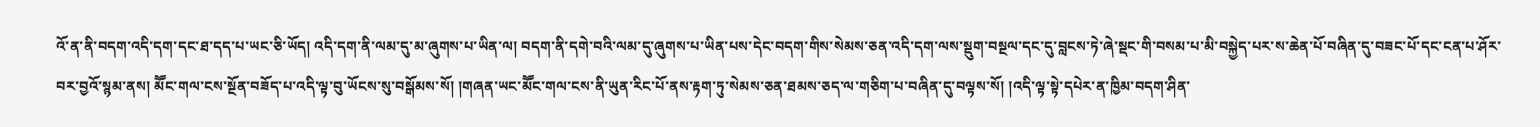འོ་ན་ནི་བདག་འདི་དག་དང་ཐ་དད་པ་ཡང་ཅི་ཡོད། འདི་དག་ནི་ལམ་དུ་མ་ཞུགས་པ་ཡིན་ལ། བདག་ནི་དགེ་བའི་ལམ་དུ་ཞུགས་པ་ཡིན་པས་དེང་བདག་གིས་སེམས་ཅན་འདི་དག་ལས་སྡུག་བསྔལ་དང་དུ་བླངས་ཏེ་ཞེ་སྡང་གི་བསམ་པ་མི་བསྐྱེད་པར་ས་ཆེན་པོ་བཞིན་དུ་བཟང་པོ་དང་ངན་པ་ཤོར་བར་བྱའོ་སྙམ་ནས། མཽང་གལ་ངས་སྔོན་བཟོད་པ་འདི་ལྟ་བུ་ཡོངས་སུ་བསྒོམས་སོ། །གཞན་ཡང་མཽང་གལ་ངས་ནི་ཡུན་རིང་པོ་ནས་རྟག་ཏུ་སེམས་ཅན་ཐམས་ཅད་ལ་གཅིག་པ་བཞིན་དུ་བལྟས་སོ། །འདི་ལྟ་སྟེ་དཔེར་ན་ཁྱིམ་བདག་ཤིན་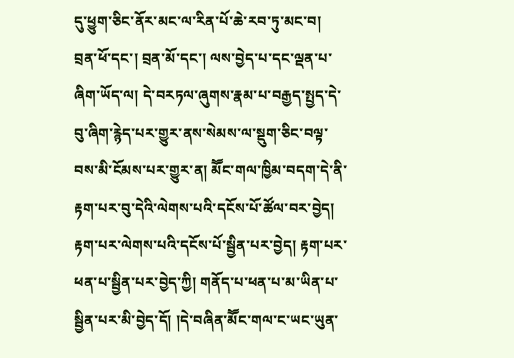དུ་ཕྱུག་ཅིང་ནོར་མང་ལ་རིན་པོ་ཆེ་རབ་ཏུ་མང་བ། བྲན་ཕོ་དང་། བྲན་མོ་དང་། ལས་བྱེད་པ་དང་ལྡན་པ་ཞིག་ཡོད་ལ། དེ་བརཏལ་ཞུགས་རྣམ་པ་བརྒྱད་སྤྱད་དེ་བུ་ཞིག་རྙེད་པར་གྱུར་ནས་སེམས་ལ་སྡུག་ཅིང་བལྟ་བས་མི་ངོམས་པར་གྱུར་ན། མཽང་གལ་ཁྱིམ་བདག་དེ་ནི་རྟག་པར་བུ་དེའི་ལེགས་པའི་དངོས་པོ་ཚོལ་བར་བྱེད། རྟག་པར་ལེགས་པའི་དངོས་པོ་སྦྱིན་པར་བྱེད། རྟག་པར་ཕན་པ་སྦྱིན་པར་བྱེད་ཀྱི། གནོད་པ་ཕན་པ་མ་ཡིན་པ་སྦྱིན་པར་མི་བྱེད་དོ། །དེ་བཞིན་མཽང་གལ་ང་ཡང་ཡུན་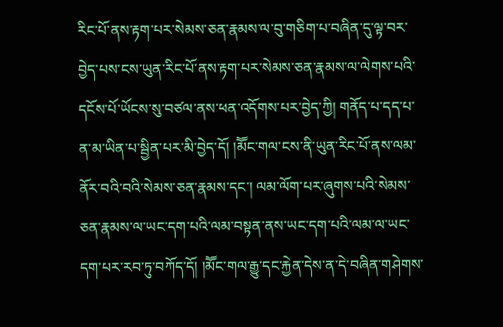རིང་པོ་ནས་རྟག་པར་སེམས་ཅན་རྣམས་ལ་བུ་གཅིག་པ་བཞིན་དུ་ལྟ་བར་བྱེད་པས་ངས་ཡུན་རིང་པོ་ནས་རྟག་པར་སེམས་ཅན་རྣམས་ལ་ལེགས་པའི་དངོས་པོ་ཡོངས་སུ་བཙལ་ནས་ཕན་འདོགས་པར་བྱེད་ཀྱི། གནོད་པ་དད་པ་ན་མ་ཡིན་པ་སྦྱིན་པར་མི་བྱེད་དོ། །མཽང་གལ་ངས་ནི་ཡུན་རིང་པོ་ནས་ལམ་ནོར་བའི་བའི་སེམས་ཅན་རྣམས་དང་། ལམ་ལོག་པར་ཞུགས་པའི་སེམས་ཅན་རྣམས་ལ་ཡང་དག་པའི་ལམ་བསྟན་ནས་ཡང་དག་པའི་ལམ་ལ་ཡང་དག་པར་རབ་ཏུ་བཀོད་དོ། །མཽང་གལ་རྒྱུ་དང་རྐྱེན་དེས་ན་དེ་བཞིན་གཤེགས་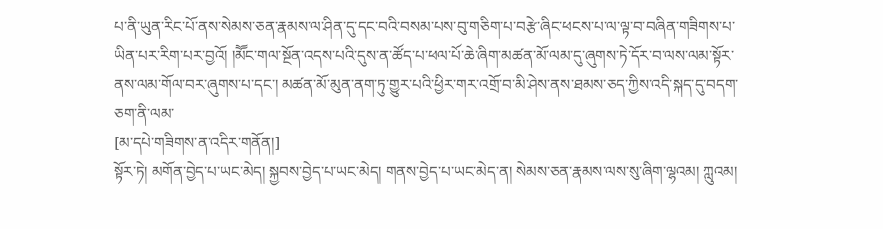པ་ནི་ཡུན་རིང་པོ་ནས་སེམས་ཅན་རྣམས་ལ་ཤིན་དུ་དང་བའི་བསམ་པས་བུ་གཅིག་པ་བརྩེ་ཞིང་ཕངས་པ་ལ་ལྟ་བ་བཞིན་གཟིགས་པ་ཡིན་པར་རིག་པར་བྱའོ། །མཽང་གལ་སྔོན་འདས་པའི་དུས་ན་ཚོད་པ་ཕལ་པོ་ཆེ་ཞིག་མཚན་མོ་ལམ་དུ་ཞུགས་ཏེ་དོར་བ་ལས་ལམ་སྟོར་ནས་ལམ་གོལ་བར་ཞུགས་པ་དང་། མཚན་མོ་མུན་ནག་ཏུ་གྱུར་པའི་ཕྱིར་གར་འགྲོ་བ་མི་ཤེས་ནས་ཐམས་ཅད་ཀྱིས་འདི་སྐད་དུ་བདག་ཅག་ནི་ལམ་
[མ་དཔེ་གཟིགས་ན་འདིར་གནོན།]
སྟོར་ཏེ། མགོན་བྱེད་པ་ཡང་མེད། སྐྱབས་བྱེད་པ་ཡང་མེད། གནས་བྱེད་པ་ཡང་མེད་ན། སེམས་ཅན་རྣམས་ལས་སུ་ཞིག་ལྷའམ། ཀླུའམ།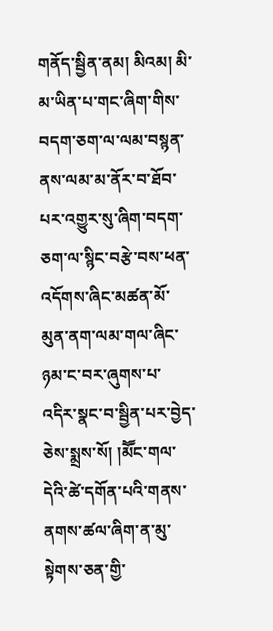གནོད་སྦྱིན་ནམ། མིའམ། མི་མ་ཡིན་པ་གང་ཞིག་གིས་བདག་ཅག་ལ་ལམ་བསྙན་ནས་ལམ་མ་ནོར་བ་ཐོབ་པར་འགྱུར་སུ་ཞིག་བདག་ཅག་ལ་སྙིང་བརྩེ་བས་ཕན་འདོགས་ཞིང་མཚན་མོ་མུན་ནག་ལམ་གལ་ཞིང་ཉམ་ང་བར་ཞུགས་པ་འདིར་སྣང་བ་སྦྱིན་པར་བྱེད་ཅེས་སྨྲས་སོ། །མཽང་གལ་དེའི་ཚེ་དགོན་པའི་གནས་ནགས་ཚལ་ཞིག་ན་མུ་སྟེགས་ཅན་གྱི་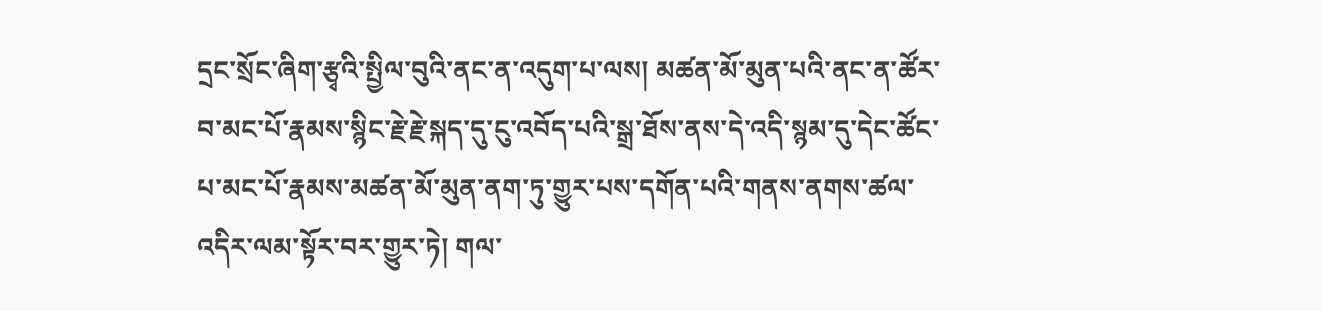དྲང་སྲོང་ཞིག་རྩྭའི་སྤྱིལ་བུའི་ནང་ན་འདུག་པ་ལས། མཚན་མོ་མུན་པའི་ནང་ན་ཚོར་བ་མང་པོ་རྣམས་སྙིང་རྗེ་རྗེ་སྐད་དུ་ངུ་འབོད་པའི་སྒྲ་ཐོས་ནས་དེ་འདི་སྙམ་དུ་དེང་ཚོང་པ་མང་པོ་རྣམས་མཚན་མོ་མུན་ནག་ཏུ་གྱུར་པས་དགོན་པའི་གནས་ནགས་ཚལ་འདིར་ལམ་སྟོར་བར་གྱུར་ཏེ། གལ་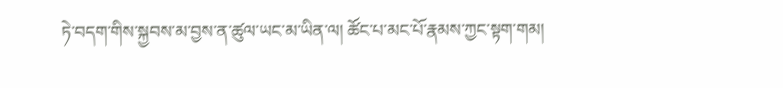ཏེ་བདག་གིས་སྐྱབས་མ་བྱས་ན་ཚུལ་ཡང་མ་ཡིན་ལ། ཚོང་པ་མང་པོ་རྣམས་ཀྱང་སྟག་གམ།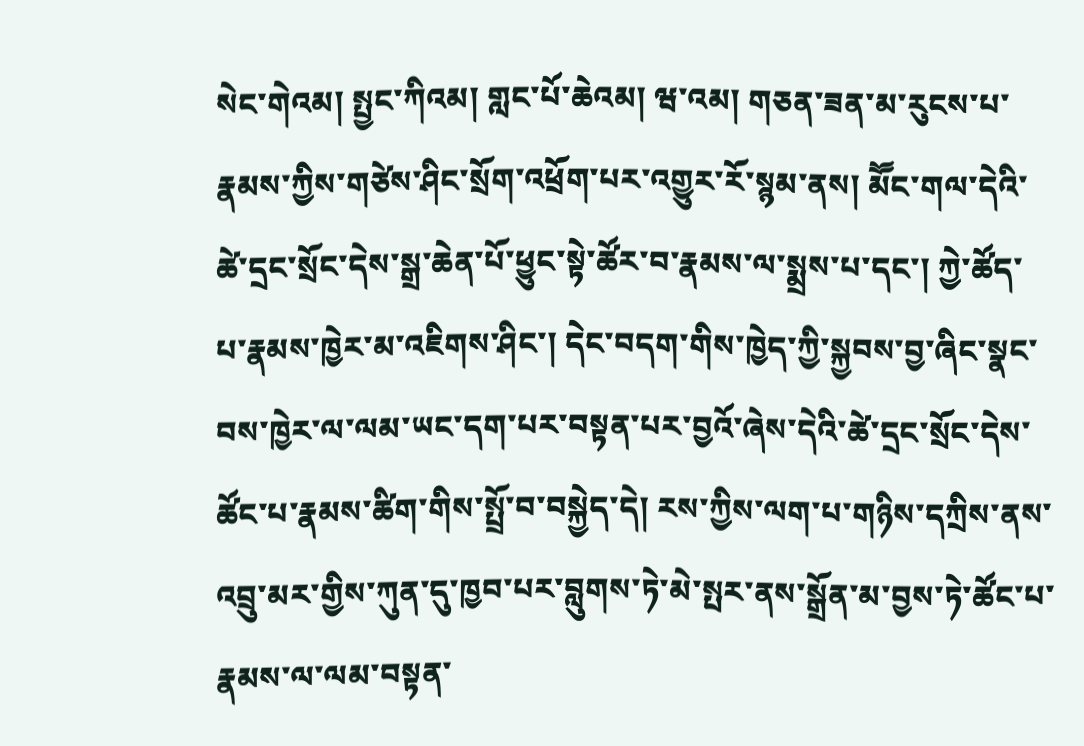སེང་གེའམ། སྤྱང་ཀིའམ། གླང་པོ་ཆེའམ། ཝ་འམ། གཅན་ཟན་མ་རུངས་པ་རྣམས་ཀྱིས་གཙེས་ཤིང་སྲོག་འཕྲོག་པར་འགྱུར་རོ་སྙམ་ནས། མཽང་གལ་དེའི་ཚེ་དྲང་སྲོང་དེས་སྒྲ་ཆེན་པོ་ཕྱུང་སྟེ་ཚོར་བ་རྣམས་ལ་སྨྲས་པ་དང་། ཀྱེ་ཚོད་པ་རྣམས་ཁྱེར་མ་འཇིགས་ཤིང་། དེང་བདག་གིས་ཁྱེད་ཀྱི་སྐྱབས་བྱ་ཞིང་སྣང་བས་ཁྱེར་ལ་ལམ་ཡང་དག་པར་བསྟན་པར་བྱའོ་ཞེས་དེའི་ཚེ་དྲང་སྲོང་དེས་ཚོང་པ་རྣམས་ཚིག་གིས་སྤྲོ་བ་བསྐྱེད་དེ། རས་ཀྱིས་ལག་པ་གཉིས་དཀྲིས་ནས་འབྲུ་མར་གྱིས་ཀུན་དུ་ཁྱབ་པར་བླུགས་ཏེ་མེ་སྤར་ནས་སྒྲོན་མ་བྱས་ཏེ་ཚོང་པ་རྣམས་ལ་ལམ་བསྟན་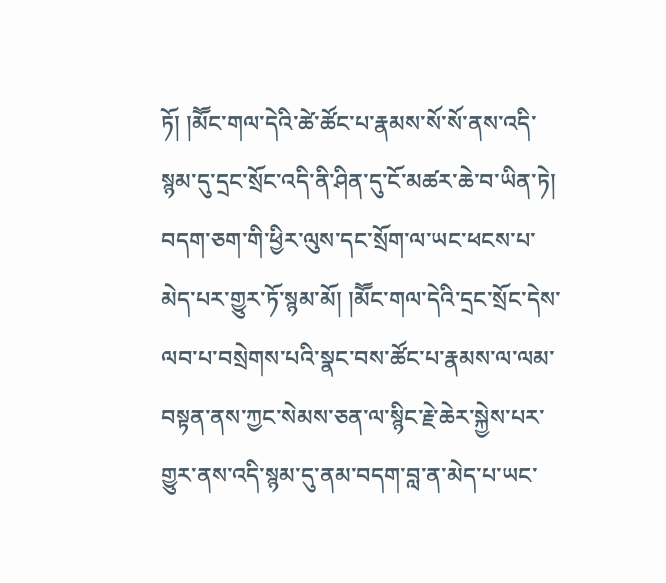ཏོ། །མཽང་གལ་དེའི་ཚེ་ཚོང་པ་རྣམས་སོ་སོ་ནས་འདི་སྙམ་དུ་དྲང་སྲོང་འདི་ནི་ཤིན་དུ་ངོ་མཚར་ཆེ་བ་ཡིན་ཏེ། བདག་ཅག་གི་ཕྱིར་ལུས་དང་སྲོག་ལ་ཡང་ཕངས་པ་མེད་པར་གྱུར་ཏོ་སྙམ་མོ། །མཽང་གལ་དེའི་དྲང་སྲོང་དེས་ལབ་པ་བསྲེགས་པའི་སྣང་བས་ཚོང་པ་རྣམས་ལ་ལམ་བསྟན་ནས་ཀྱང་སེམས་ཅན་ལ་སྙིང་རྗེ་ཆེར་སྐྱེས་པར་གྱུར་ནས་འདི་སྙམ་དུ་ནམ་བདག་བླ་ན་མེད་པ་ཡང་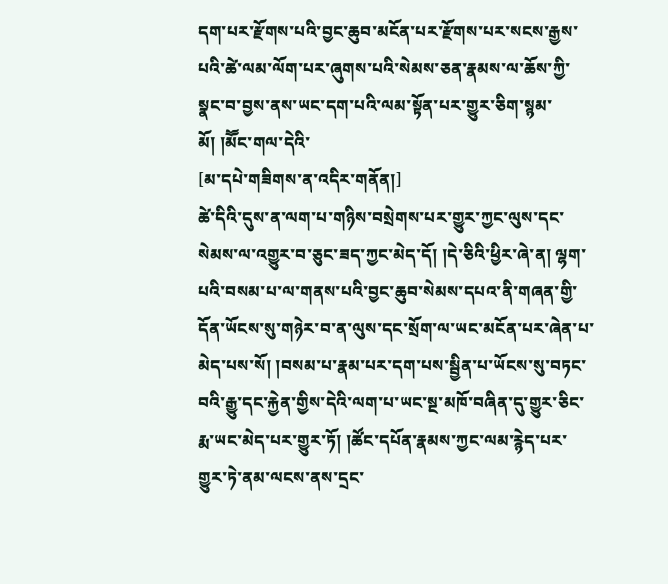དག་པར་རྫོགས་པའི་བྱང་ཆུབ་མངོན་པར་རྫོགས་པར་སངས་རྒྱས་པའི་ཚེ་ལམ་ལོག་པར་ཞུགས་པའི་སེམས་ཅན་རྣམས་ལ་ཆོས་ཀྱི་སྣང་བ་བྱས་ནས་ཡང་དག་པའི་ལམ་སྟོན་པར་གྱུར་ཅིག་སྙམ་མོ། །མཽང་གལ་དེའི་
[མ་དཔེ་གཟིགས་ན་འདིར་གནོན།]
ཚེ་དིའི་དུས་ན་ལག་པ་གཉིས་བསྲེགས་པར་གྱུར་ཀྱང་ལུས་དང་སེམས་ལ་འགྱུར་བ་ཅུང་ཟད་ཀྱང་མེད་དོ། །དེ་ཅིའི་ཕྱིར་ཞེ་ན། ལྷག་པའི་བསམ་པ་ལ་གནས་པའི་བྱང་ཆུབ་སེམས་དཔའ་ནི་གཞན་གྱི་དོན་ཡོངས་སུ་གཉེར་བ་ན་ལུས་དང་སྲོག་ལ་ཡང་མངོན་པར་ཞེན་པ་མེད་པས་སོ། །བསམ་པ་རྣམ་པར་དག་པས་སྦྱིན་པ་ཡོངས་སུ་བཏང་བའི་རྒྱུ་དང་རྐྱེན་གྱིས་དེའི་ལག་པ་ཡང་སྔ་མཁོ་བཞིན་དུ་གྱུར་ཅིང་རྨ་ཡང་མེད་པར་གྱུར་ཏོ། །ཚོང་དཔོན་རྣམས་ཀྱང་ལམ་རྙེད་པར་གྱུར་ཏེ་ནམ་ལངས་ནས་དྲང་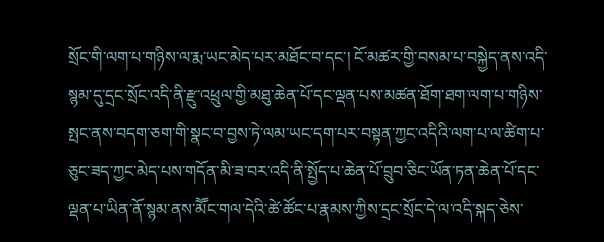སྲོང་གི་ལག་པ་གཉིས་ལ་རྨ་ཡང་མེད་པར་མཐོང་བ་དང་། ངོ་མཚར་གྱི་བསམ་པ་བསྐྱེད་ནས་འདི་སྙམ་དུ་དྲང་སྲོང་འདི་ནི་རྫུ་འཕྲུལ་གྱི་མཐུ་ཆེན་པོ་དང་ལྡན་པས་མཚན་ཐོག་ཐག་ལག་པ་གཉིས་སྤང་ནས་བདག་ཅག་གི་སྣང་བ་བྱས་ཏེ་ལམ་ཡང་དག་པར་བསྟན་ཀྱང་འདིའི་ལག་པ་ལ་ཚིག་པ་ཅུང་ཟད་ཀྱང་མེད་པས་གདོན་མི་ཟ་བར་འདི་ནི་སྤྱོད་པ་ཆེན་པོ་བྲུབ་ཅིང་ཡོན་ཏན་ཆེན་པོ་དང་ལྡན་པ་ཡིན་ནོ་སྙམ་ནས་མཽང་གལ་དེའི་ཚེ་ཚོང་པ་རྣམས་ཀྱིས་དྲང་སྲོང་དེ་ལ་འདི་སྐད་ཅེས་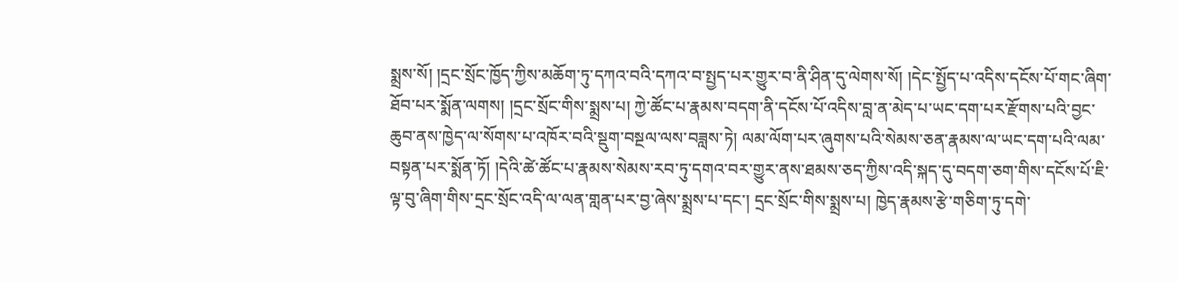སྨྲས་སོ། །དྲང་སྲོང་ཁྱོད་ཀྱིས་མཆོག་ཏུ་དཀའ་བའི་དཀའ་བ་སྤྱད་པར་གྱུར་བ་ནི་ཤིན་དུ་ལེགས་སོ། །དེང་སྤྱོད་པ་འདིས་དངོས་པོ་གང་ཞིག་ཐོབ་པར་སྨོན་ལགས། །དྲང་སྲོང་གིས་སྨྲས་པ། ཀྱེ་ཚོང་པ་རྣམས་བདག་ནི་དངོས་པོ་འདིས་བླ་ན་མེད་པ་ཡང་དག་པར་རྫོགས་པའི་བྱང་ཆུབ་ནས་ཁྱེད་ལ་སོགས་པ་འཁོར་བའི་སྡུག་བསྔལ་ལས་བཟླས་ཏེ། ལམ་ལོག་པར་ཞུགས་པའི་སེམས་ཅན་རྣམས་ལ་ཡང་དག་པའི་ལམ་བསྟན་པར་སྨོན་ཏོ། །དེའི་ཚེ་ཚོང་པ་རྣམས་སེམས་རབ་ཏུ་དགའ་བར་གྱུར་ནས་ཐམས་ཅད་ཀྱིས་འདི་སྐད་དུ་བདག་ཅག་གིས་དངོས་པོ་ཇི་ལྟ་བུ་ཞིག་གིས་དྲང་སྲོང་འདི་ལ་ལན་གླན་པར་བྱ་ཞེས་སྨྲས་པ་དང་། དྲང་སྲོང་གིས་སྨྲས་པ། ཁྱེད་རྣམས་རྩེ་གཅིག་ཏུ་དགེ་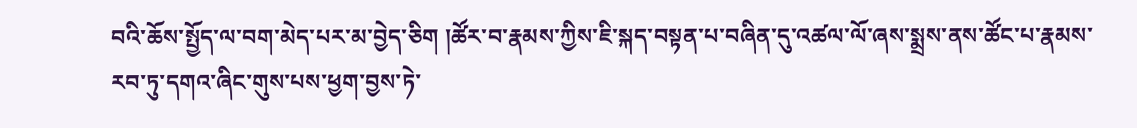བའི་ཆོས་སྤྱོད་ལ་བག་མེད་པར་མ་བྱེད་ཅིག །ཚོར་བ་རྣམས་ཀྱིས་ཇི་སྐད་བསྟན་པ་བཞིན་དུ་འཚལ་ལོ་ཞས་སྨྲས་ནས་ཚོང་པ་རྣམས་རབ་ཏུ་དགའ་ཞིང་གུས་པས་ཕྱག་བྱས་ཏེ་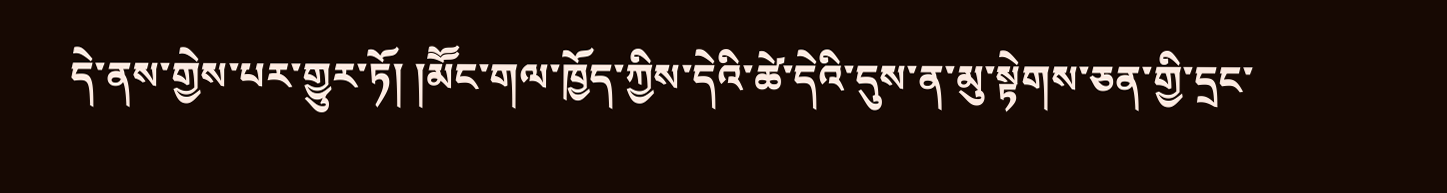དེ་ནས་གྱེས་པར་གྱུར་ཏོ། །མཽང་གལ་ཁྱོད་ཀྱིས་དེའི་ཚེ་དེའི་དུས་ན་མུ་སྟེགས་ཅན་གྱི་དྲང་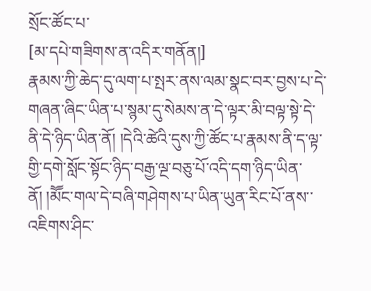སྲོང་ཚོང་པ་
[མ་དཔེ་གཟིགས་ན་འདིར་གནོན།]
རྣམས་ཀྱི་ཆེད་དུ་ལག་པ་སྤར་ནས་ལམ་སྣང་བར་བྱས་པ་དེ་གཞན་ཞིང་ཡིན་པ་སྙམ་དུ་སེམས་ན་དེ་ལྟར་མི་བལྟ་སྟེ་དེ་ནི་དེ་ཉིད་ཡིན་ནོ། །དེའི་ཚེའི་དུས་ཀྱི་ཚོང་པ་རྣམས་ནི་ད་ལྟ་གྱི་དགེ་སློང་སྟོང་ཉིད་བརྒྱ་ལྔ་བཅུ་པོ་འདི་དག་ཉིད་ཡིན་ནོ། །མཽང་གལ་དེ་བཞི་གཤེགས་པ་ཡིན་ཡུན་རིང་པོ་ནས་་འཇིགས་ཤིང་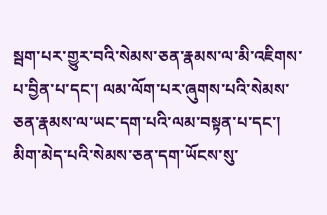སྦག་པར་གྱུར་བའི་སེམས་ཅན་རྣམས་ལ་མི་འཇིགས་པ་བྱིན་པ་དང་། ལམ་ལོག་པར་ཞུགས་པའི་སེམས་ཅན་རྣམས་ལ་ཡང་དག་པའི་ལམ་བསྟན་པ་དང་། མིག་མེད་པའི་སེམས་ཅན་དག་ཡོངས་སུ་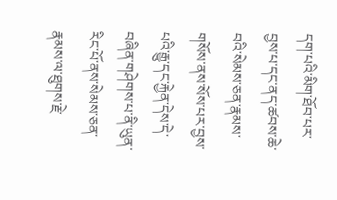དག་པའི་མིག་ཐོབ་པར་བྱས་པ་དང་ནད་ཚབས་ཆེ་བའི་སེམས་ཅན་རྣམས་གསོས་ནས་སོས་པར་བྱས་པའི་རྒྱུ་དང་རྐྱེན་དེས་དེ་བཞིན་གཤེགས་པ་ནི་ཡུན་རིང་པོ་ནས་སེམས་ཅན་རྣམས་ལ་ཐུགས་རྗེ་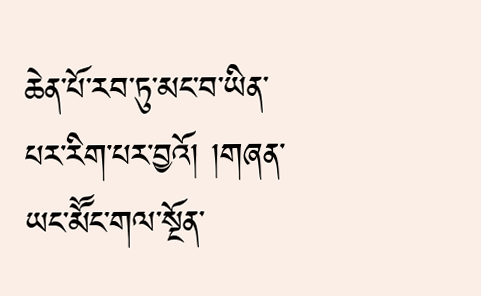ཆེན་པོ་རབ་ཏུ་མང་བ་ཡིན་པར་རིག་པར་བྱའོ། །གཞན་ཡང་མཽང་གལ་སྔོན་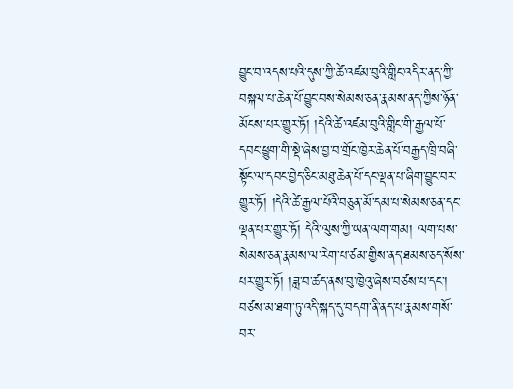བྱུང་བ་འདས་པའི་དུས་ཀྱི་ཚེ་འཛམ་བུའི་གླིང་འདིར་ནད་ཀྱི་བསྐལ་པ་ཆེན་པོ་བྱུང་བས་སེམས་ཅན་རྣམས་ནད་ཀྱིས་ཉོན་མོངས་པར་གྱུར་ཏོ། །དེའི་ཚེ་འཛམ་བུའི་གླིང་གི་རྒྱལ་པོ་དབང་ཕྱུག་གི་སྡེ་ཞེས་བྱ་བ་གྲོང་ཁྱེར་ཆེན་པོ་བརྒྱད་ཁྲི་བཞི་སྟོང་ལ་དབང་བྱེད་ཅིང་མཐུ་ཆེན་པོ་དང་ལྡན་པ་ཞིག་བྱུང་བར་གྱུར་ཏོ། །དེའི་ཚེ་རྒྱལ་པོའི་བཅུན་མོ་དམ་པ་སེམས་ཅན་དང་ལྡན་པར་གྱུར་ཏོ། དེའི་ལུས་ཀྱི་ཡན་ལག་གམ། ལག་པས་སེམས་ཅན་རྣམས་ལ་རེག་པ་ཙམ་གྱིས་ནད་ཐམས་ཅད་སོས་པར་གྱུར་ཏོ། །ཟླ་བ་ཚད་ནས་བུ་ཁྱེའུ་ཞེས་བཙས་པ་དང་། བཙས་མ་ཐག་ཏུ་འདི་སྐད་དུ་བདག་ནི་ནད་པ་རྣམས་གསོ་བར་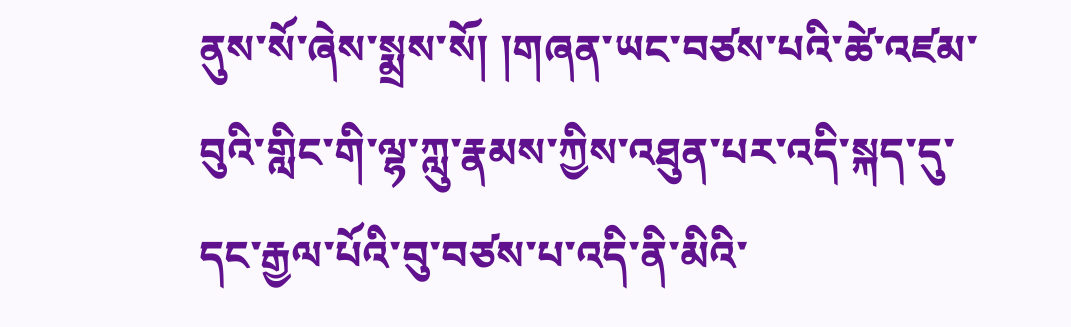ནུས་སོ་ཞེས་སྨྲས་སོ། །གཞན་ཡང་བཙས་པའི་ཚེ་འཛམ་བུའི་གླིང་གི་ལྷ་ཀླུ་རྣམས་ཀྱིས་འཐུན་པར་འདི་སྐད་དུ་དང་རྒྱལ་པོའི་བུ་བཙས་པ་འདི་ནི་མིའི་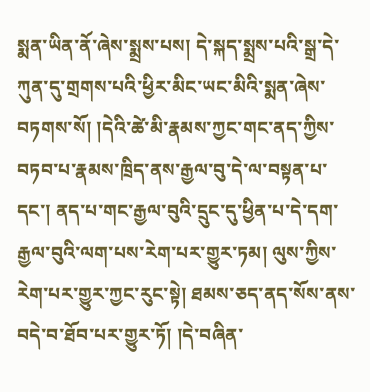སྨན་ཡིན་ནོ་ཞེས་སྨྲས་པས། དེ་སྐད་སྨྲས་པའི་སྒྲ་དེ་ཀུན་དུ་གྲགས་པའི་ཕྱིར་མིང་ཡང་མིའི་སྨན་ཞེས་བཏགས་སོ། །དེའི་ཚེ་མི་རྣམས་ཀྱང་གང་ནད་ཀྱིས་བཏབ་པ་རྣམས་ཁྲིད་ནས་རྒྱལ་བུ་དེ་ལ་བསྟན་པ་དང་། ནད་པ་གང་རྒྱལ་བུའི་དྲུང་དུ་ཕྱིན་པ་དེ་དག་རྒྱལ་བུའི་ལག་པས་རེག་པར་གྱུར་ཏམ། ལུས་ཀྱིས་རེག་པར་གྱུར་ཀྱང་རུང་སྟེ། ཐམས་ཅད་ནད་སོས་ནས་བདེ་བ་ཐོབ་པར་གྱུར་ཏོ། །དེ་བཞིན་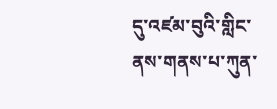དུ་འཛམ་བུའི་གླིང་ནས་གནས་པ་ཀུན་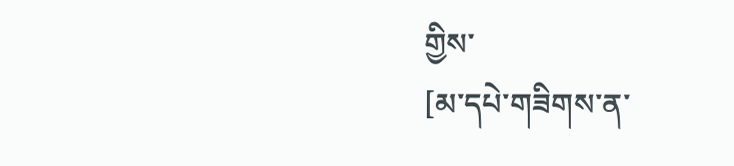གྱིས་
[མ་དཔེ་གཟིགས་ན་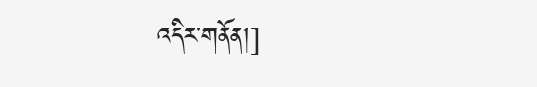འདིར་གནོན།]